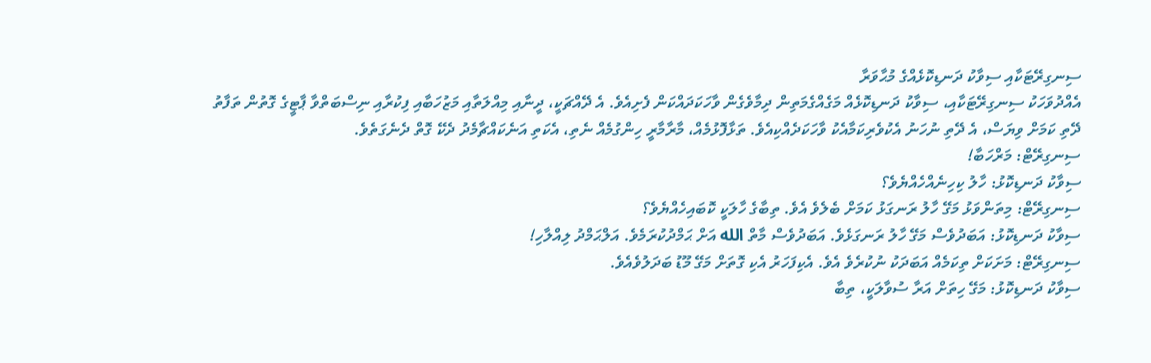ސިނގިރޭޓަކާއި ސިވާކު ދަނޑިކޮޅެއްގެ މުޙާވަރާ
އެއްދުވަހަކު ސިނގިރޭޓަކާއި، ސިވާކު ދަނޑިކޮޅެއް މަގެއްގެމަތިން ދިމާވެގެން ވާހަކަދައްކަން ފެށިއެވެ. އެ ދޭއްޗަކީ، ދީނާއި މިއްލަތާއި މަޒުހަބާއި ފިކުރާއި ނިސްބަތްވާ ޕާޓީގެ ގޮތުން ތަފާތު ދޭތި ކަމަށް ވިޔަސް، އެ ދޭތި ނުހަނު އެކުވެރިކަމާއެކު ވާހަކަދެއްކިއެވެ. ތަޅާފޮޅުމެއް، މާރާމާރީ ހިންގުމެއް ނެތި، އެކަތި އަނެކައްޗާމެދު ދެކޭ ގޮތް ދެނެގަތެވެ.
ސިނގިރޭޓް: މަރްހަބާ!
ސިވާކު ދަނޑިކޮޅު: ހާލު ކިހިނެއްހެއްޔެވެ؟
ސިނގިރޭޓް: މިތަންވަޅު މަގޭ ހާލު ރަނގަޅު ކަމަށް ބެލެވެ އެވެ. ތިބާގެ ހާލަކީ ކޮބައިހެއްޔެވެ؟
ސިވާކު ދަނޑިކޮޅު: އަބަދުވެސް މަގޭ ހާލު ރަނގަޅެވެ. އަބަދުވެސް މާތް الله އަށް ޙަމްދުކުރަމެވެ. އަލްޙަމްދު ލިއްލާހި!
ސިނގިރޭޓް: މަށަކަށް ތިކަމެއް އަބަދަކު ނުކުރެވެ އެވެ. އެކިފަހަރު އެކި ގޮތަށް މަގޭ މޫޑު ބަދަލުވެއެވެ.
ސިވާކު ދަނޑިކޮޅު: މަގޭ ހިތަށް އަރާ ސުވާލަކީ، ތިބާ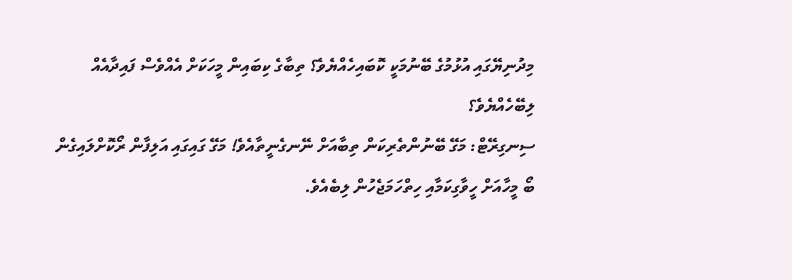މިދުނިޔޭގައި އުޅުމުގެ ބޭނުމަކީ ކޮބައިހެއްޔެވެ؟ ތިބާގެ ކިބައިން މީހަކަށް އެއްވެސް ފައިދާއެއް ލިބޭހެއްޔެވެ؟
ސިނގިރޭޓް: މަގޭ ބޭނުންތެރިކަން ތިބާއަށް ނޭނގެނީތާއެވެ! މަގޭ ގައިގައި އަލިފާން ރޯކޮށްލައިގެން ބޯ މީހާއަށް ހީވާގިކަމާއި ހިތްހަމަޖެހުން ލިބެއެވެ.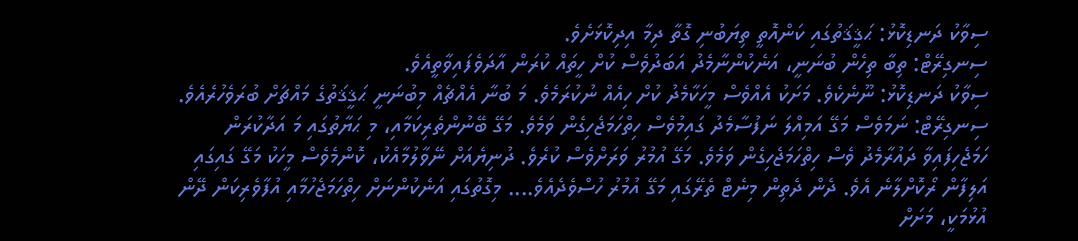ސިވާކު ދަނޑިކޮޅު: ޙަޤީޤަތުގައި ކަންއޮތީ ތިޔަބުނި ގޮތާ ދިމާ އިދިކޮޅަށެވެ.
ސިނގިރޭޓް: ތިބާ ތިހެން ބުނަނީ، އަނެކުންނާމެދު އަބަދުވެސް ކުށް ހީތައް ކުރަން އާދަވެފައިވާތީއެވެ.
ސިވާކު ދަނޑިކޮޅު: ނޫނެކެވެ. މަށަކު އެއްވެސް މީހަކާމެދު ކުށް ހިއެއް ނުކުރަމެވެ. މަ ބުނާ އެއްޗެއް މިބުނަނީ ޙަޤީޤަތުގެ މައްޗަށް ބުރަވެހުރެއެވެ.
ސިނގިރޭޓް: ނަމަވެސް މަގޭ އަމިއްލަ ނަފުސާމެދު ގައިމުވެސް ހިތްހަމަޖެހިގެން ވަމެވެ. މަގޭ ބޭނުންތެރިކަމާއި، މި ޙަޔާތުގައި މަ އަދާކުރަން ހަމަޖެހިފައިވާ ދައުރާމެދު ވެސް ހިތްހަމަޖެހިގެން ވަމެވެ. މަގޭ އުމުރު ވަރަށްވެސް ކުރެވެ. ދުނިޔެއަށް ނޭވާލުމާއެކު، ކޮންމެވެސް މީހަކު މަގޭ ގައިގައި އަލިފާން ރޯކޮށްލާނެ އެވެ. ދެން ދެތިން މިނެޓް ތެރޭގައި މަގޭ އުމުރު ހުސްވެދެއެވެ.... މިގޮތުގައި އަނެކުންނަށް ހިތްހަމަޖެހުމާއި އުފާވެރިކަން ދޭން އުޅުމަކީ، މަށަށް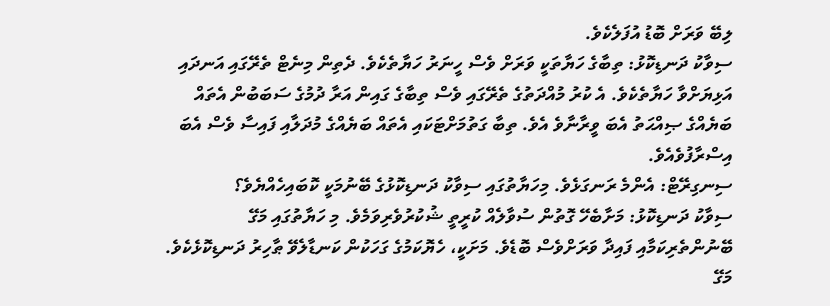ލިބޭ ވަރަށް ބޮޑު އުފަލެކެވެ.
ސިވާކު ދަނޑިކޮޅު: ތިބާގެ ހަޔާތަކީ ވަރަށް ވެސް ހީނަރު ހަޔާތެކެވެ. ދެތިން މިނެޓް ތެރޭގައި އަނދައި އަޅިޔަށްވާ ހަޔާތެކެވެ. އެ ކުރު މުއްދަތުގެ ތެރޭގައި ވެސް ތިބާގެ ގައިން އަރާ ދުމުގެ ސަބަބުން އެތައް ބަޔެއްގެ ޞިއްޙަތު އެބަ ވީރާނާވެ އެވެ. ތިބާ ގަތުމަށްޓަކައި އެތައް ބަޔެއްގެ މުދަލާއި ފައިސާ ވެސް އެބަ އިސްރާފުވެއެވެ.
ސިނގިރޭޓް: އެންމެ ރަނގަޅެވެ. މިހަޔާތުގައި ސިވާކު ދަނޑިކޮޅުގެ ބޭނުމަކީ ކޮބައިހެއްޔެވެ؟
ސިވާކު ދަނޑިކޮޅު: މަށާބެހޭ ގޮތުން ސުވާލެއް ކުރީތީ ޝުކުރުވެރިވަމެވެ. މި ހަޔާތުގައި މަގޭ ބޭނުންތެރިކަމާއި ފައިދާ ވަރަށްވެސް ބޮޑެވެ. މަށަކީ، ހެޔޮކަމުގެ ގަހަކުން ކަނޑާލެވޭ ޠާހިރު ދަނޑިކޮޅެކެވެ. މަގޭ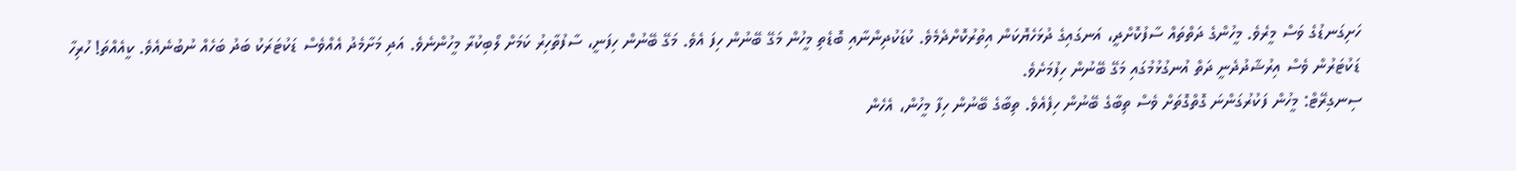ހަށިގަނޑުގެ ވަސް މީރެވެ. މީހުންގެ ދަތްތައް ސާފުކޮށްދީ، އަނގައިގެ ދުޅަހެޔޮކަން އިތުރުކޮށްދެމެވެ. ކުޑަކުދިންނާއި ބޮޑެތި މީހުން މަގޭ ބޭނުން ހިފަ އެވެ. މަގޭ ބޭނުން ހިފަނީ، ސާފުތާހިރު ކަމަށް ލޯބިކުރާ މީހުންނެވެ. އަދި މަށާމެދު އެއްވެސް ޑަކުޓަރަކު ބަދު ބަހެއް ނުބުނެއެވެ. ކީއެއްތަ! ހުރިހާ ޑަކުޓަރުން ވެސް އިރުޝާދުދެނީ ދަތް އުނގުޅުމުގައި މަގޭ ބޭނުން ހިފުމަށެވެ.
ސިނގިރޭޓް: މީހުން ފަކުރުގަންނަ ގޮތްގޮތަށް ވެސް ތިބާގެ ބޭނުން ހިފެއެވެ. ތިބާގެ ބޭނުން ހިފާ މީހުން، އެހެން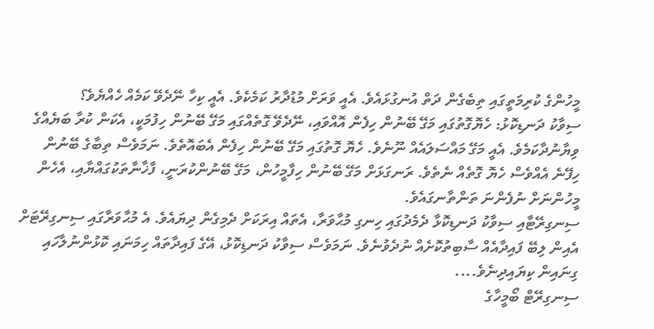މީހުންގެ ކުރިމަތީގައި ތިބެގެން ދަތް އުނގުޅައެވެ. އެއީ ވަރަށް މުޑުދާރު ކަމެކެވެ. އެއީ ކިހާ ނޭދެވޭ ކަމެއް ހެއްޔެވެ؟
ސިވާކު ދަނޑިކޮޅު: ހެޔޮގޮތުގައި މަގޭ ބޭނުން ހިފެން އޮއްވައި، ނޭދެވޭ ގޮތެއްގައި މަގޭ ބޭނުން ހިފުމަކީ، އެކަން ކުރާ ބަޔެއްގެ ވިޔާނުދާކަމެވެ. އެއީ މަގޭ މައްސަލައެއް ނޫނެވެ. ހެޔޮ ގޮތުގައި މަގޭ ބޭނުން ހިފެން އެބައޮތެވެ. ނަމަވެސް ތިބާގެ ބޭނުން ހިފޭނެ އެއްވެސް ހެޔޮ ގޮތެއް ނެތެވެ. ރަނގަޅަށް މަގޭ ބޭނުން ހިފާމީހުން، މަގޭ ބޭނުންކުރަނީ، ފާޚާނާތަކުގައްޔާއި، އެހެން މީހުންނަށް ނުފެންނަ ތަންތާނގައެވެ.
ސިނގިރޭޓާއި ސިވާކު ދަނޑިކޮޅާ ދެމެދުގައި ހިނގި މުޙާވަރާ، އެތައް އިރަކަށް ދެމިގެން ދިޔައެވެ. އެ މުޙާވަރާގައި ސިނގިރޭޓަށް އެއިން ލިބޭ ފައިދާއެއް ސާބިތުކޮށެއް ނުދެވުނެވެ. ނަމަވެސް ސިވާކު ދަނޑިކޮޅު، އޭގެ ފައިދާތައް ހިމަނައި ކޮޅުންނުލާހައި ގިނައިން ކިޔައިދިނެވެ....
ސިނގިރޭޓް ބޯމީހާގެ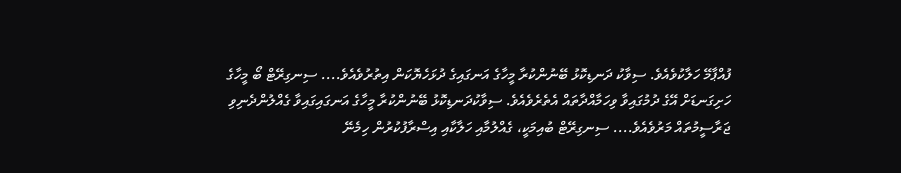ފުއްޕާމޭ ހަލާކުވެއެވެ. ސިވާކު ދަނޑިކޮޅު ބޭނުންކުރާ މީހާގެ އަނގައިގެ ދުޅަހެޔޮކަން އިތުރުވެއެވެ.... ސިނގިރޭޓް ބޯ މީހާގެ ހަށިގަނޑަށް އޭގެ ދުމުގައިވާ ވިހަމާއްދާތައް އެތެރެވެއެވެ. ސިވާކުދަނޑިކޮޅު ބޭނުންކުރާ މީހާގެ އަނގައިގައިވާ ގެއްލުންދެނިވި ޖަރާސީމުތައް މަރުވެއެވެ.... ސިނގިރޭޓް ބުއިމަކީ، ގެއްލުމާއި ހަލާކާއި އިސްރާފުކުރުން ހިމެނޭ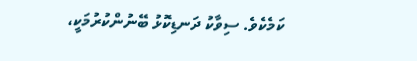ކަމެކެވެ. ސިވާކު ދަނޑިކޮޅު ބޭނުންކުރުމަކީ،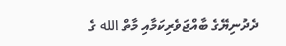ދެދުނިޔޭގެ ބާއްޖަވެރިކަމާއި މާތް الله ގެ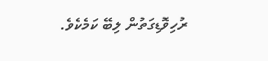ރުހިވޮޑިގަތުން ލިބޭ ކަމެކެވެ.